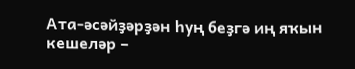Ата-әсәйҙәрҙән һуң беҙгә иң яҡын кешеләр –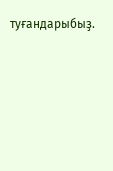туғандарыбыҙ.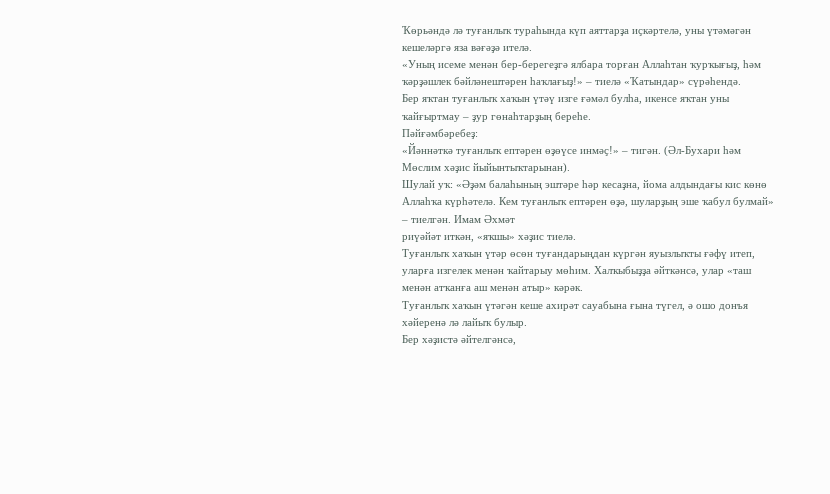Ҡөрьәндә лә туғанлыҡ тураһында күп аяттарҙа иҫкәртелә, уны үтәмәгән кешеләргә яза вәғәҙә ителә.
«Уның исеме менән бер-берегеҙгә ялбара торған Аллаһтан ҡурҡығыҙ, һәм ҡәрҙәшлек бәйләнештәрен һаҡлағыҙ!» – тиелә «Ҡатындар» сүрәһендә.
Бер яҡтан туғанлыҡ хаҡын үтәү изге ғәмәл булһа, икенсе яҡтан уны ҡайғыртмау – ҙур гөнаһтарҙың береһе.
Пәйғәмбәребеҙ:
«Йәннәткә туғанлыҡ ептәрен өҙөүсе инмәҫ!» – тигән. (Әл-Бухари һәм Мөслим хәҙис йыйынтыҡтарынан).
Шулай уҡ: «Әҙәм балаһының эштәре һәр кесаҙна, йома алдындағы кис көнө Аллаһҡа күрһәтелә. Кем туғанлыҡ ептәрен өҙә, шуларҙың эше ҡабул булмай» – тиелгән. Имам Әхмәт
риүәйәт иткән, «яҡшы» хәҙис тиелә.
Туғанлыҡ хаҡын үтәр өсөн туғандарыңдан күргән яуызлыҡты ғәфү итеп, уларға изгелек менән ҡайтарыу мөһим. Халҡыбыҙҙа әйткәнсә, улар «таш менән атҡанға аш менән атыр» кәрәк.
Туғанлыҡ хаҡын үтәгән кеше ахирәт сауабына ғына түгел, ә ошо донъя хәйеренә лә лайыҡ булыр.
Бер хәҙистә әйтелгәнсә,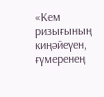«Кем ризығының киңәйеүен, ғүмеренең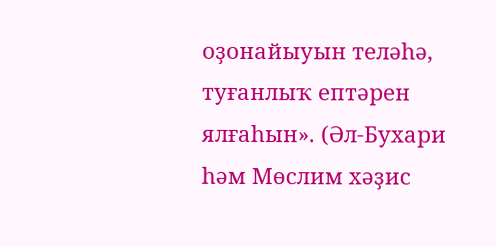оҙонайыуын теләһә, туғанлыҡ ептәрен ялғаһын». (Әл-Бухари һәм Мөслим хәҙис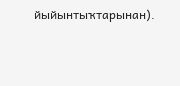йыйынтыҡтарынан).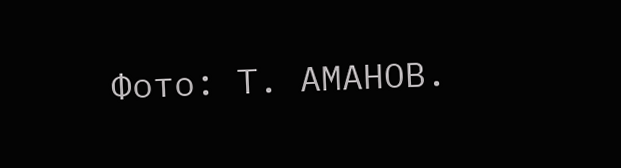Фото: Т. АМАНОВ.